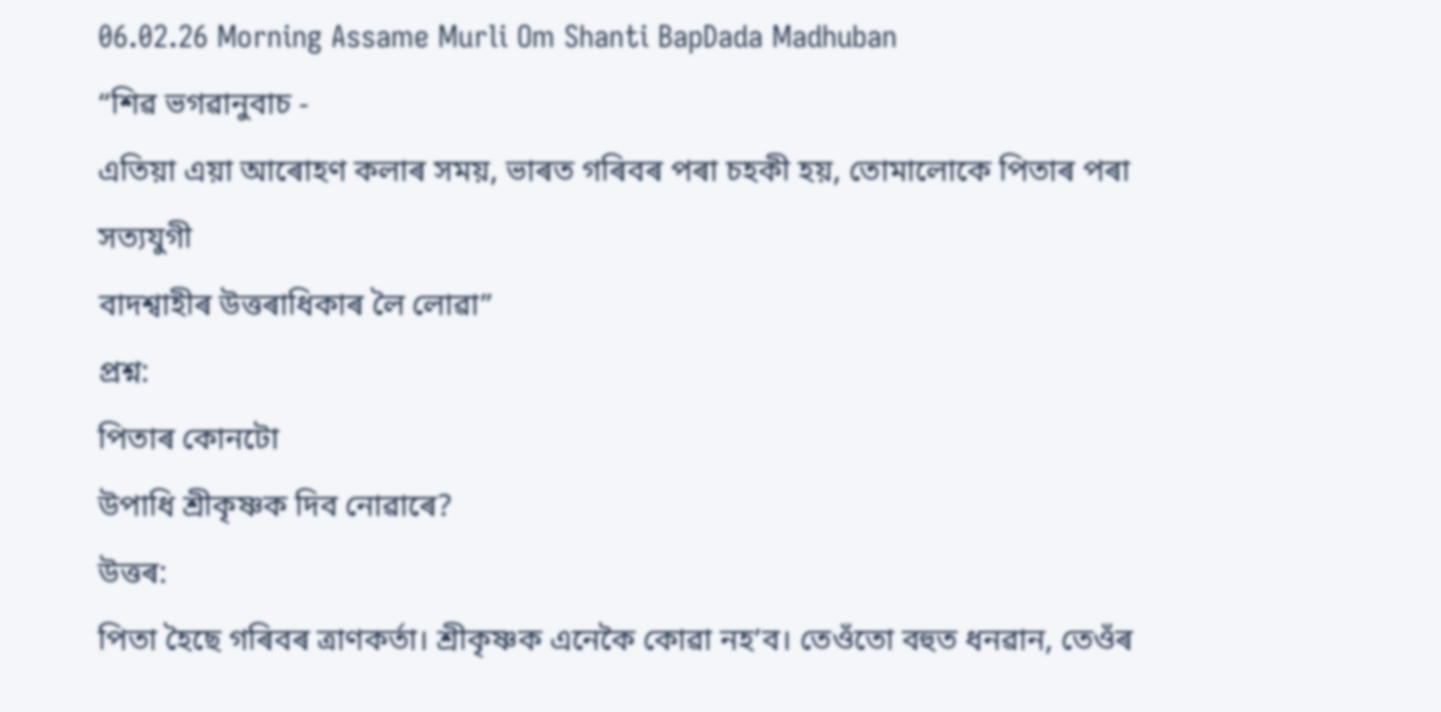06.02.26 Morning Assame Murli Om Shanti BapDada Madhuban
“শিৱ ভগৱানুবাচ -
এতিয়া এয়া আৰোহণ কলাৰ সময়, ভাৰত গৰিবৰ পৰা চহকী হয়, তোমালোকে পিতাৰ পৰা সত্যযুগী
বাদশ্বাহীৰ উত্তৰাধিকাৰ লৈ লোৱা”
প্ৰশ্ন:
পিতাৰ কোনটো
উপাধি শ্ৰীকৃষ্ণক দিব নোৱাৰে?
উত্তৰ:
পিতা হৈছে গৰিবৰ ত্ৰাণকৰ্তা। শ্ৰীকৃষ্ণক এনেকৈ কোৱা নহ’ব। তেওঁতো বহুত ধনৱান, তেওঁৰ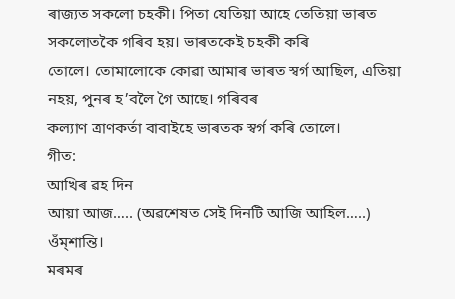ৰাজ্যত সকলো চহকী। পিতা যেতিয়া আহে তেতিয়া ভাৰত সকলোতকৈ গৰিব হয়। ভাৰতকেই চহকী কৰি
তোলে। তোমালোকে কোৱা আমাৰ ভাৰত স্বৰ্গ আছিল, এতিয়া নহয়, পুনৰ হ’বলৈ গৈ আছে। গৰিবৰ
কল্যাণ ত্ৰাণকৰ্তা বাবাইহে ভাৰতক স্বৰ্গ কৰি তোলে।
গীত:
আখিৰ ৱহ দিন
আয়া আজ….. (অৱশেষত সেই দিনটি আজি আহিল…..)
ওঁম্শান্তি।
মৰমৰ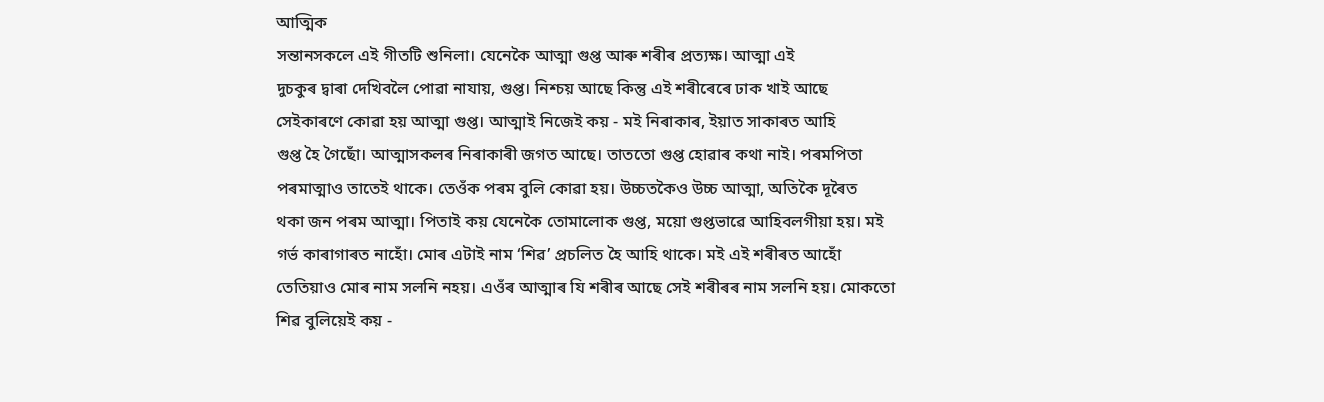আত্মিক
সন্তানসকলে এই গীতটি শুনিলা। যেনেকৈ আত্মা গুপ্ত আৰু শৰীৰ প্ৰত্যক্ষ। আত্মা এই
দুচকুৰ দ্বাৰা দেখিবলৈ পোৱা নাযায়, গুপ্ত। নিশ্চয় আছে কিন্তু এই শৰীৰেৰে ঢাক খাই আছে
সেইকাৰণে কোৱা হয় আত্মা গুপ্ত। আত্মাই নিজেই কয় - মই নিৰাকাৰ, ইয়াত সাকাৰত আহি
গুপ্ত হৈ গৈছোঁ। আত্মাসকলৰ নিৰাকাৰী জগত আছে। তাততো গুপ্ত হোৱাৰ কথা নাই। পৰমপিতা
পৰমাত্মাও তাতেই থাকে। তেওঁক পৰম বুলি কোৱা হয়। উচ্চতকৈও উচ্চ আত্মা, অতিকৈ দূৰৈত
থকা জন পৰম আত্মা। পিতাই কয় যেনেকৈ তোমালোক গুপ্ত, ময়ো গুপ্তভাৱে আহিবলগীয়া হয়। মই
গৰ্ভ কাৰাগাৰত নাহোঁ। মোৰ এটাই নাম ‘শিৱ’ প্ৰচলিত হৈ আহি থাকে। মই এই শৰীৰত আহোঁ
তেতিয়াও মোৰ নাম সলনি নহয়। এওঁৰ আত্মাৰ যি শৰীৰ আছে সেই শৰীৰৰ নাম সলনি হয়। মোকতো
শিৱ বুলিয়েই কয় -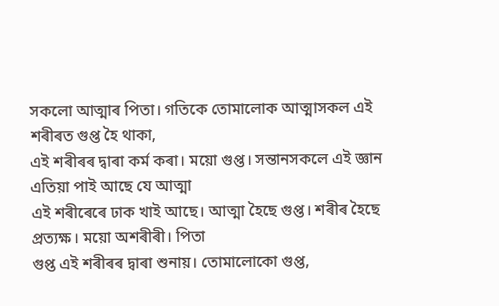সকলো আত্মাৰ পিতা। গতিকে তোমালোক আত্মাসকল এই শৰীৰত গুপ্ত হৈ থাকা,
এই শৰীৰৰ দ্বাৰা কৰ্ম কৰা। ময়ো গুপ্ত। সন্তানসকলে এই জ্ঞান এতিয়া পাই আছে যে আত্মা
এই শৰীৰেৰে ঢাক খাই আছে। আত্মা হৈছে গুপ্ত। শৰীৰ হৈছে প্ৰত্যক্ষ। ময়ো অশৰীৰী। পিতা
গুপ্ত এই শৰীৰৰ দ্বাৰা শুনায়। তোমালোকো গুপ্ত,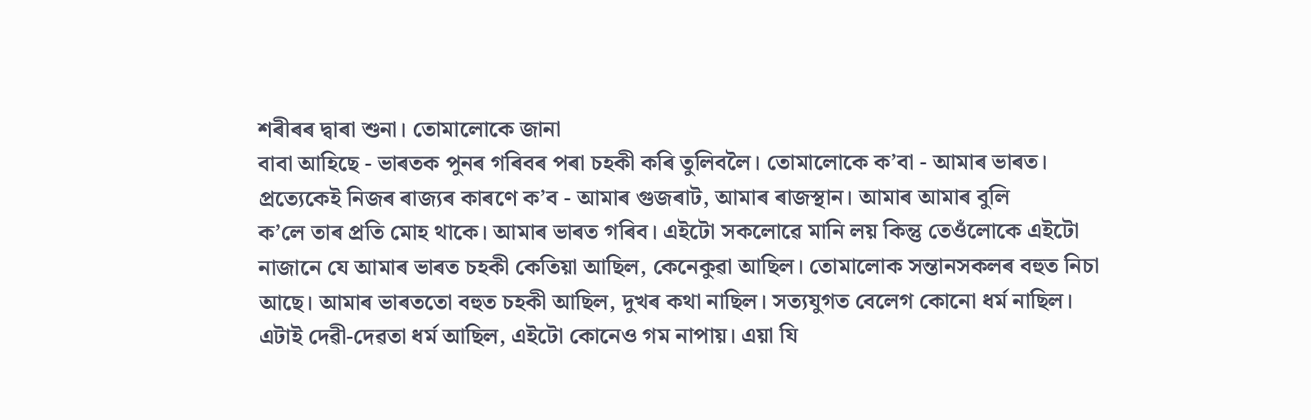শৰীৰৰ দ্বাৰা শুনা। তোমালোকে জানা
বাবা আহিছে - ভাৰতক পুনৰ গৰিবৰ পৰা চহকী কৰি তুলিবলৈ। তোমালোকে ক’বা - আমাৰ ভাৰত।
প্ৰত্যেকেই নিজৰ ৰাজ্যৰ কাৰণে ক’ব - আমাৰ গুজৰাট, আমাৰ ৰাজস্থান। আমাৰ আমাৰ বুলি
ক’লে তাৰ প্ৰতি মোহ থাকে। আমাৰ ভাৰত গৰিব। এইটো সকলোৱে মানি লয় কিন্তু তেওঁলোকে এইটো
নাজানে যে আমাৰ ভাৰত চহকী কেতিয়া আছিল, কেনেকুৱা আছিল। তোমালোক সন্তানসকলৰ বহুত নিচা
আছে। আমাৰ ভাৰততো বহুত চহকী আছিল, দুখৰ কথা নাছিল। সত্যযুগত বেলেগ কোনো ধৰ্ম নাছিল।
এটাই দেৱী-দেৱতা ধৰ্ম আছিল, এইটো কোনেও গম নাপায়। এয়া যি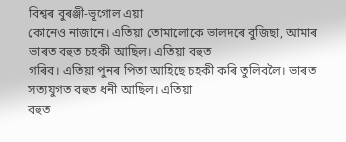বিশ্বৰ বুৰঞ্জী-ভূগোল এয়া
কোনেও নাজানে। এতিয়া তোমালোকে ভালদৰে বুজিছা, আমাৰ ভাৰত বহুত চহকী আছিল। এতিয়া বহুত
গৰিব। এতিয়া পুনৰ পিতা আহিছে চহকী কৰি তুলিবলৈ। ভাৰত সত্যযুগত বহুত ধনী আছিল। এতিয়া
বহুত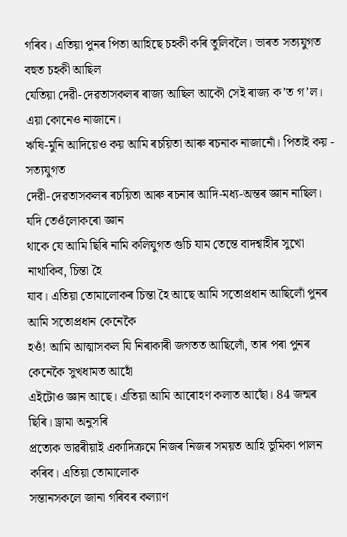গৰিব। এতিয়া পুনৰ পিতা আহিছে চহকী কৰি তুলিবলৈ। ভাৰত সত্যযুগত বহুত চহকী আছিল
যেতিয়া দেৱী-দেৱতাসকলৰ ৰাজ্য আছিল আকৌ সেই ৰাজ্য ক’ত গ’ল। এয়া কোনেও নাজানে।
ঋষি-মুনি আদিয়েও কয় আমি ৰচয়িতা আৰু ৰচনাক নাজানোঁ। পিতাই কয় - সত্যযুগত
দেৱী-দেৱতাসকলৰ ৰচয়িতা আৰু ৰচনাৰ আদি-মধ্য-অন্তৰ জ্ঞান নাছিল। যদি তেওঁলোকৰো জ্ঞান
থাকে যে আমি ছিৰি নামি কলিযুগত গুচি যাম তেন্তে বাদশ্বাহীৰ সুখো নাথাকিব, চিন্তা হৈ
যাব। এতিয়া তোমালোকৰ চিন্তা হৈ আছে আমি সতোপ্ৰধান আছিলোঁ পুনৰ আমি সতোপ্ৰধান কেনেকৈ
হওঁ! আমি আত্মাসকল যি নিৰাকাৰী জগতত আছিলোঁ, তাৰ পৰা পুনৰ কেনেকৈ সুখধামত আহোঁ
এইটোও জ্ঞান আছে। এতিয়া আমি আৰোহণ কলাত আছোঁ। 84 জন্মৰ ছিৰি। ড্ৰামা অনুসৰি
প্ৰত্যেক ভাৱৰীয়াই একাদিক্ৰমে নিজৰ নিজৰ সময়ত আহি ভুমিকা পালন কৰিব। এতিয়া তোমালোক
সন্তানসকলে জানা গৰিবৰ কল্যাণ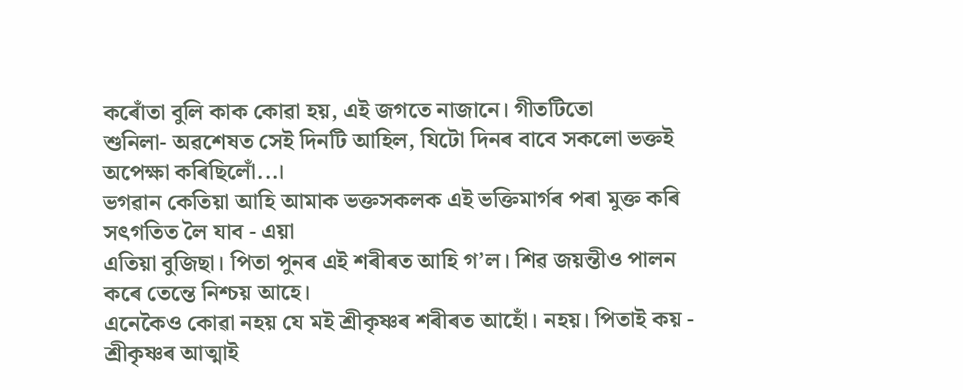কৰোঁতা বুলি কাক কোৱা হয়, এই জগতে নাজানে। গীতটিতো
শুনিলা- অৱশেষত সেই দিনটি আহিল, যিটো দিনৰ বাবে সকলো ভক্তই অপেক্ষা কৰিছিলোঁ...।
ভগৱান কেতিয়া আহি আমাক ভক্তসকলক এই ভক্তিমাৰ্গৰ পৰা মুক্ত কৰি সৎগতিত লৈ যাব - এয়া
এতিয়া বুজিছা। পিতা পুনৰ এই শৰীৰত আহি গ’ল। শিৱ জয়ন্তীও পালন কৰে তেন্তে নিশ্চয় আহে।
এনেকৈও কোৱা নহয় যে মই শ্ৰীকৃষ্ণৰ শৰীৰত আহোঁ। নহয়। পিতাই কয় - শ্ৰীকৃষ্ণৰ আত্মাই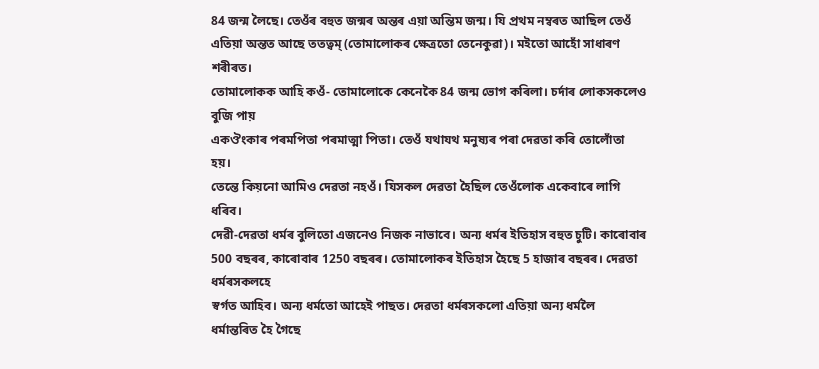84 জন্ম লৈছে। তেওঁৰ বহুত জন্মৰ অন্তৰ এয়া অন্তিম জন্ম। যি প্ৰথম নম্বৰত আছিল তেওঁ
এতিয়া অন্তত আছে ততত্বম্ (তোমালোকৰ ক্ষেত্ৰতো তেনেকুৱা)। মইতো আহোঁ সাধাৰণ শৰীৰত।
তোমালোকক আহি কওঁ- তোমালোকে কেনেকৈ 84 জন্ম ভোগ কৰিলা। চৰ্দাৰ লোকসকলেও বুজি পায়
একঔংকাৰ পৰমপিতা পৰমাত্মা পিতা। তেওঁ যথাযথ মনুষ্যৰ পৰা দেৱতা কৰি তোলোঁতা হয়।
তেন্তে কিয়নো আমিও দেৱতা নহওঁ। যিসকল দেৱতা হৈছিল তেওঁলোক একেবাৰে লাগি ধৰিব।
দেৱী-দেৱতা ধৰ্মৰ বুলিতো এজনেও নিজক নাভাবে। অন্য ধৰ্মৰ ইতিহাস বহুত চুটি। কাৰোবাৰ
500 বছৰৰ, কাৰোবাৰ 1250 বছৰৰ। তোমালোকৰ ইতিহাস হৈছে 5 হাজাৰ বছৰৰ। দেৱতা ধৰ্মৰসকলহে
স্বৰ্গত আহিব। অন্য ধৰ্মতো আহেই পাছত। দেৱতা ধৰ্মৰসকলো এতিয়া অন্য ধৰ্মলৈ
ধৰ্মান্তৰিত হৈ গৈছে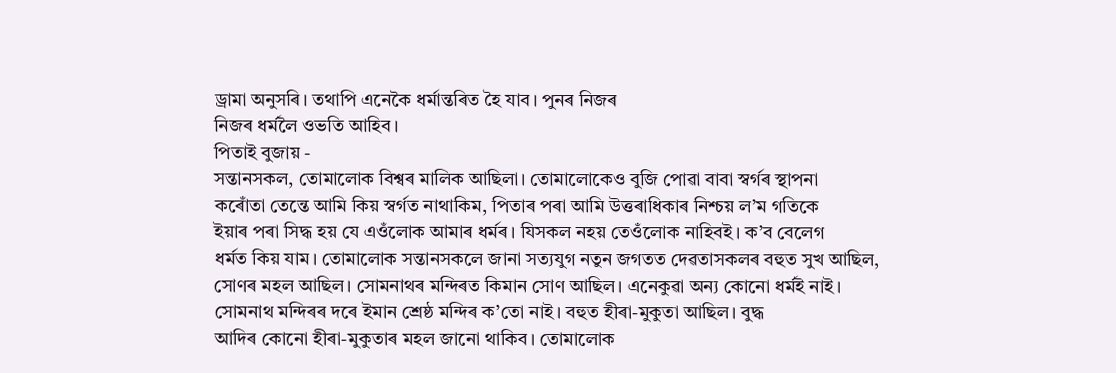ড্ৰামা অনুসৰি। তথাপি এনেকৈ ধৰ্মান্তৰিত হৈ যাব। পুনৰ নিজৰ
নিজৰ ধৰ্মলৈ ওভতি আহিব।
পিতাই বুজায় -
সন্তানসকল, তোমালোক বিশ্বৰ মালিক আছিলা। তোমালোকেও বুজি পোৱা বাবা স্বৰ্গৰ স্থাপনা
কৰোঁতা তেন্তে আমি কিয় স্বৰ্গত নাথাকিম, পিতাৰ পৰা আমি উত্তৰাধিকাৰ নিশ্চয় ল’ম গতিকে
ইয়াৰ পৰা সিদ্ধ হয় যে এওঁলোক আমাৰ ধৰ্মৰ। যিসকল নহয় তেওঁলোক নাহিবই। ক’ব বেলেগ
ধৰ্মত কিয় যাম। তোমালোক সন্তানসকলে জানা সত্যযুগ নতুন জগতত দেৱতাসকলৰ বহুত সুখ আছিল,
সোণৰ মহল আছিল। সোমনাথৰ মন্দিৰত কিমান সোণ আছিল। এনেকুৱা অন্য কোনো ধৰ্মই নাই।
সোমনাথ মন্দিৰৰ দৰে ইমান শ্ৰেষ্ঠ মন্দিৰ ক’তো নাই। বহুত হীৰা-মুকুতা আছিল। বুদ্ধ
আদিৰ কোনো হীৰা-মুকুতাৰ মহল জানো থাকিব। তোমালোক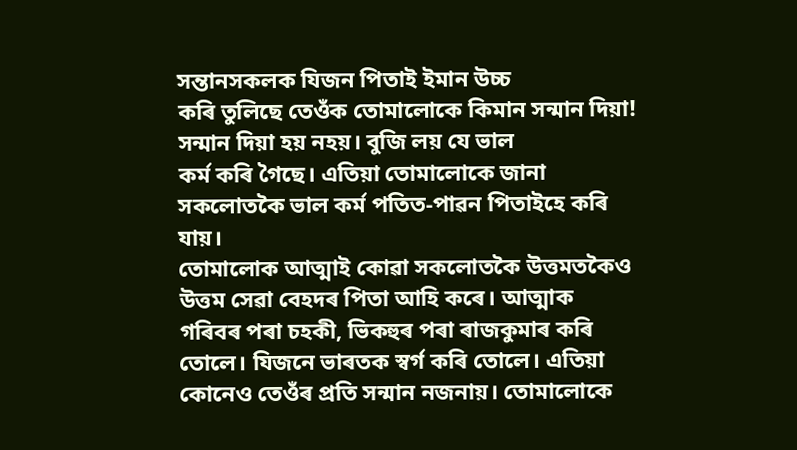সন্তানসকলক যিজন পিতাই ইমান উচ্চ
কৰি তুলিছে তেওঁক তোমালোকে কিমান সন্মান দিয়া! সন্মান দিয়া হয় নহয়। বুজি লয় যে ভাল
কৰ্ম কৰি গৈছে। এতিয়া তোমালোকে জানা সকলোতকৈ ভাল কৰ্ম পতিত-পাৱন পিতাইহে কৰি যায়।
তোমালোক আত্মাই কোৱা সকলোতকৈ উত্তমতকৈও উত্তম সেৱা বেহদৰ পিতা আহি কৰে। আত্মাক
গৰিবৰ পৰা চহকী, ভিকহুৰ পৰা ৰাজকুমাৰ কৰি তোলে। যিজনে ভাৰতক স্বৰ্গ কৰি তোলে। এতিয়া
কোনেও তেওঁৰ প্ৰতি সন্মান নজনায়। তোমালোকে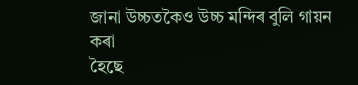জানা উচ্চতকৈও উচ্চ মন্দিৰ বুলি গায়ন কৰা
হৈছে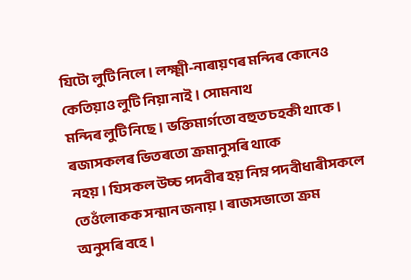যিটো লুটি নিলে। লক্ষ্মী-নাৰায়ণৰ মন্দিৰ কোনেও কেতিয়াও লুটি নিয়া নাই। সোমনাথ
মন্দিৰ লুটি নিছে। ভক্তিমাৰ্গতো বহুত চহকী থাকে। ৰজাসকলৰ ভিতৰতো ক্ৰমানুসৰি থাকে
নহয়। যিসকল উচ্চ পদবীৰ হয় নিম্ন পদবীধাৰীসকলে তেওঁলোকক সন্মান জনায়। ৰাজসভাতো ক্ৰম
অনুসৰি বহে।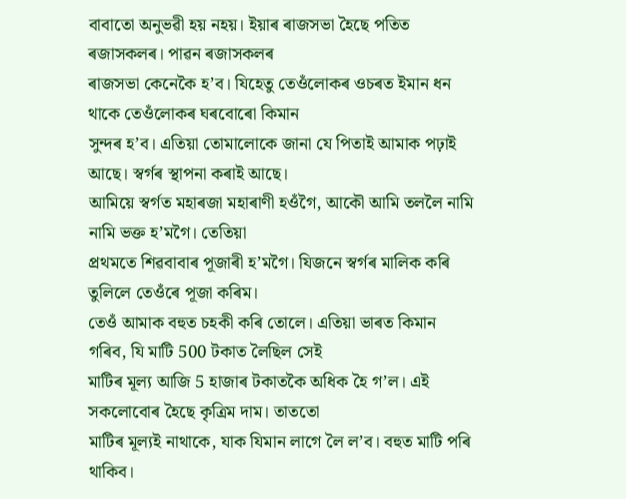বাবাতো অনুভৱী হয় নহয়। ইয়াৰ ৰাজসভা হৈছে পতিত ৰজাসকলৰ। পাৱন ৰজাসকলৰ
ৰাজসভা কেনেকৈ হ’ব। যিহেতু তেওঁলোকৰ ওচৰত ইমান ধন থাকে তেওঁলোকৰ ঘৰবোৰো কিমান
সুন্দৰ হ’ব। এতিয়া তোমালোকে জানা যে পিতাই আমাক পঢ়াই আছে। স্বৰ্গৰ স্থাপনা কৰাই আছে।
আমিয়ে স্বৰ্গত মহাৰজা মহাৰাণী হওঁগৈ, আকৌ আমি তললৈ নামি নামি ভক্ত হ’মগৈ। তেতিয়া
প্ৰথমতে শিৱবাবাৰ পূজাৰী হ’মগৈ। যিজনে স্বৰ্গৰ মালিক কৰি তুলিলে তেওঁৰে পূজা কৰিম।
তেওঁ আমাক বহুত চহকী কৰি তোলে। এতিয়া ভাৰত কিমান গৰিব, যি মাটি 500 টকাত লৈছিল সেই
মাটিৰ মূল্য আজি 5 হাজাৰ টকাতকৈ অধিক হৈ গ’ল। এই সকলোবোৰ হৈছে কৃত্ৰিম দাম। তাততো
মাটিৰ মূল্যই নাথাকে, যাক যিমান লাগে লৈ ল’ব। বহুত মাটি পৰি থাকিব।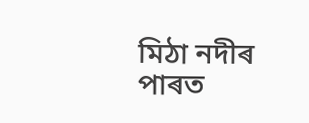মিঠা নদীৰ পাৰত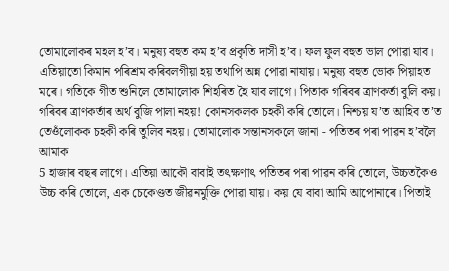তোমালোকৰ মহল হ’ব। মনুষ্য বহুত কম হ’ব প্ৰকৃতি দাসী হ’ব। ফল ফুল বহুত ভাল পোৱা যাব।
এতিয়াতো কিমান পৰিশ্ৰম কৰিবলগীয়া হয় তথাপি অন্ন পোৱা নাযায়। মনুষ্য বহুত ভোক পিয়াহত
মৰে। গতিকে গীত শুনিলে তোমালোক শিহৰিত হৈ যাব লাগে। পিতাক গৰিবৰ ত্ৰাণকৰ্তা বুলি কয়।
গৰিবৰ ত্ৰাণকৰ্তাৰ অৰ্থ বুজি পালা নহয়! কোনসকলক চহকী কৰি তোলে। নিশ্চয় য’ত আহিব ত’ত
তেওঁলোকক চহকী কৰি তুলিব নহয়। তোমালোক সন্তানসকলে জানা - পতিতৰ পৰা পাৱন হ’বলৈ আমাক
5 হাজাৰ বছৰ লাগে। এতিয়া আকৌ বাবাই তৎক্ষণাৎ পতিতৰ পৰা পাৱন কৰি তোলে, উচ্চতকৈও
উচ্চ কৰি তোলে, এক চেকেণ্ডত জীৱনমুক্তি পোৱা যায়। কয় যে বাবা আমি আপোনাৰে। পিতাই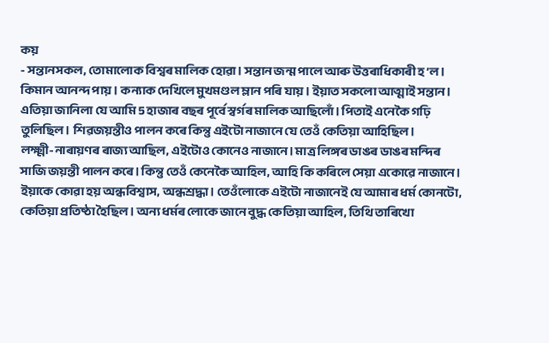কয়
- সন্তানসকল, তোমালোক বিশ্বৰ মালিক হোৱা। সন্তান জন্ম পালে আৰু উত্তৰাধিকাৰী হ’ল।
কিমান আনন্দ পায়। কন্যাক দেখিলে মুখমণ্ডল ম্লান পৰি যায়। ইয়াত সকলো আত্মাই সন্তান।
এতিয়া জানিলা যে আমি 5 হাজাৰ বছৰ পূৰ্বে স্বৰ্গৰ মালিক আছিলোঁ। পিতাই এনেকৈ গঢ়ি
তুলিছিল। শিৱজয়ন্তীও পালন কৰে কিন্তু এইটো নাজানে যে তেওঁ কেতিয়া আহিছিল।
লক্ষ্মী-নাৰায়ণৰ ৰাজ্য আছিল, এইটোও কোনেও নাজানে। মাত্ৰ লিঙ্গৰ ডাঙৰ ডাঙৰ মন্দিৰ
সাজি জয়ন্তী পালন কৰে। কিন্তু তেওঁ কেনেকৈ আহিল, আহি কি কৰিলে সেয়া একোৱে নাজানে।
ইয়াকে কোৱা হয় অন্ধবিশ্বাস, অন্ধশ্ৰদ্ধা। তেওঁলোকে এইটো নাজানেই যে আমাৰ ধৰ্ম কোনটো,
কেতিয়া প্ৰতিষ্ঠা হৈছিল। অন্য ধৰ্মৰ লোকে জানে বুদ্ধ কেতিয়া আহিল, তিথি তাৰিখো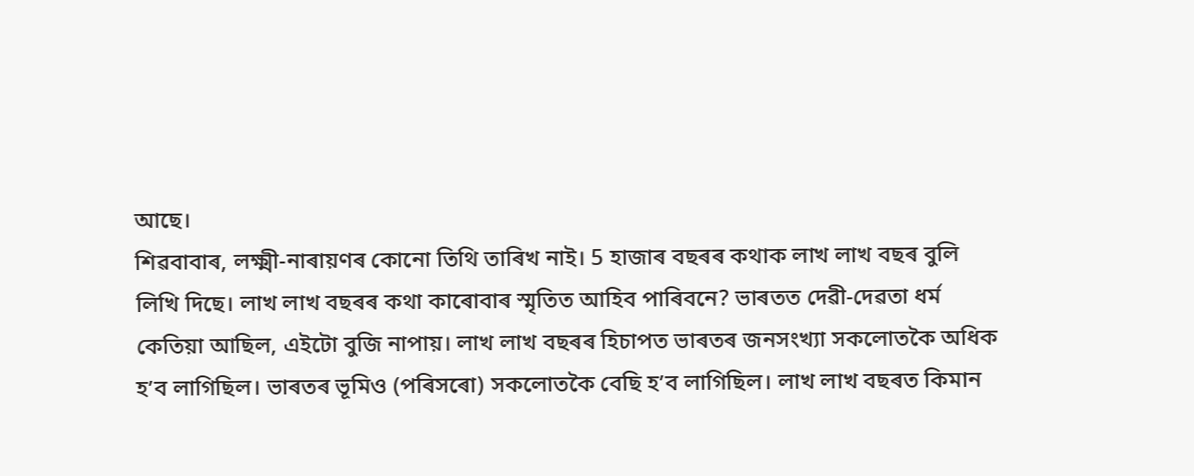আছে।
শিৱবাবাৰ, লক্ষ্মী-নাৰায়ণৰ কোনো তিথি তাৰিখ নাই। 5 হাজাৰ বছৰৰ কথাক লাখ লাখ বছৰ বুলি
লিখি দিছে। লাখ লাখ বছৰৰ কথা কাৰোবাৰ স্মৃতিত আহিব পাৰিবনে? ভাৰতত দেৱী-দেৱতা ধৰ্ম
কেতিয়া আছিল, এইটো বুজি নাপায়। লাখ লাখ বছৰৰ হিচাপত ভাৰতৰ জনসংখ্যা সকলোতকৈ অধিক
হ’ব লাগিছিল। ভাৰতৰ ভূমিও (পৰিসৰো) সকলোতকৈ বেছি হ’ব লাগিছিল। লাখ লাখ বছৰত কিমান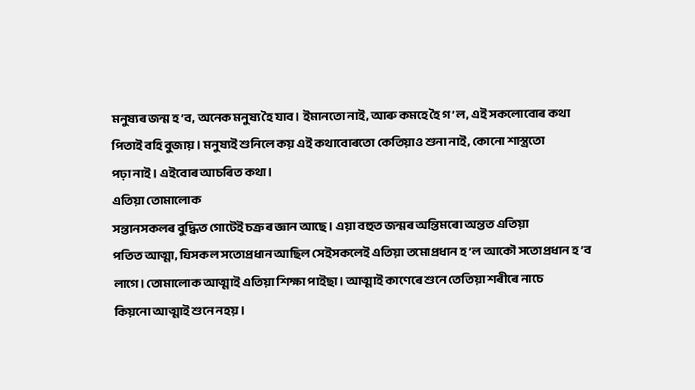মনুষ্যৰ জন্ম হ’ব, অনেক মনুষ্য হৈ যাব। ইমানতো নাই, আৰু কমহে হৈ গ’ল, এই সকলোবোৰ কথা
পিতাই বহি বুজায়। মনুষ্যই শুনিলে কয় এই কথাবোৰতো কেতিয়াও শুনা নাই, কোনো শাস্ত্ৰতো
পঢ়া নাই। এইবোৰ আচৰিত কথা।
এতিয়া তোমালোক
সন্তানসকলৰ বুদ্ধিত গোটেই চক্ৰৰ জ্ঞান আছে। এয়া বহুত জন্মৰ অন্তিমৰো অন্তত এতিয়া
পতিত আত্মা, যিসকল সতোপ্ৰধান আছিল সেইসকলেই এতিয়া তমোপ্ৰধান হ’ল আকৌ সতোপ্ৰধান হ’ব
লাগে। তোমালোক আত্মাই এতিয়া শিক্ষা পাইছা। আত্মাই কাণেৰে শুনে তেতিয়া শৰীৰে নাচে
কিয়নো আত্মাই শুনে নহয়।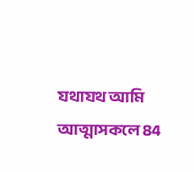যথাযথ আমি আত্মাসকলে 84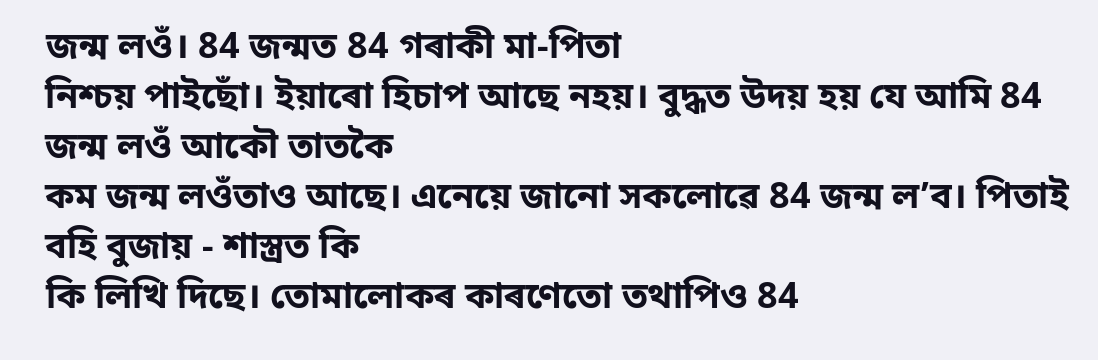জন্ম লওঁ। 84 জন্মত 84 গৰাকী মা-পিতা
নিশ্চয় পাইছোঁ। ইয়াৰো হিচাপ আছে নহয়। বুদ্ধত উদয় হয় যে আমি 84 জন্ম লওঁ আকৌ তাতকৈ
কম জন্ম লওঁতাও আছে। এনেয়ে জানো সকলোৱে 84 জন্ম ল’ব। পিতাই বহি বুজায় - শাস্ত্ৰত কি
কি লিখি দিছে। তোমালোকৰ কাৰণেতো তথাপিও 84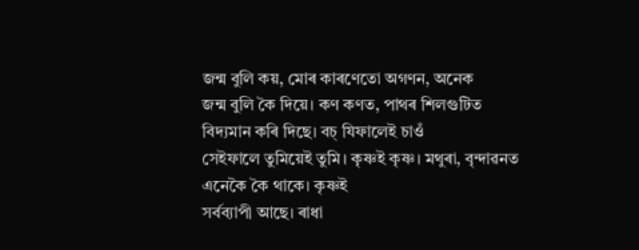জন্ম বুলি কয়, মোৰ কাৰণেতো অগণন, অনেক
জন্ম বুলি কৈ দিয়ে। কণ কণত, পাথৰ শিলগুটিত বিদ্যমান কৰি দিছে। বচ্ যিফালেই চাওঁ
সেইফালে তুমিয়েই তুমি। কৃষ্ণই কৃষ্ণ। মথুৰা, বৃন্দাৱনত এনেকৈ কৈ থাকে। কৃষ্ণই
সৰ্বব্যাপী আছে। ৰাধা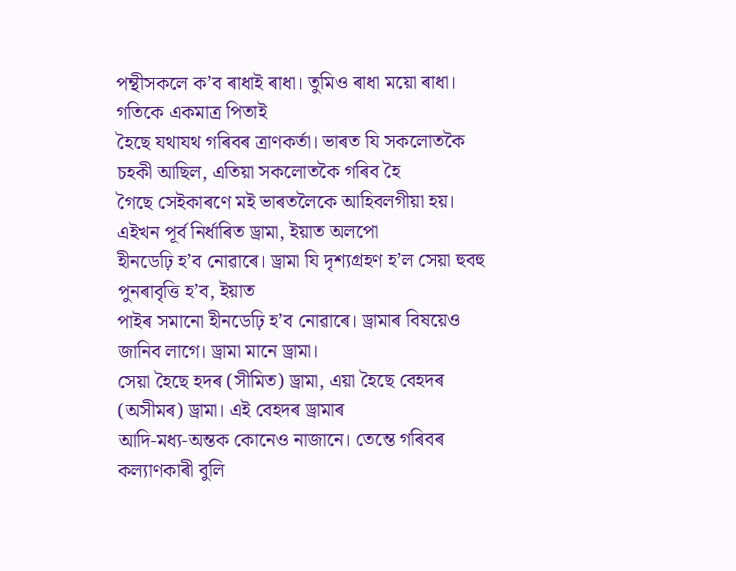পন্থীসকলে ক’ব ৰাধাই ৰাধা। তুমিও ৰাধা ময়ো ৰাধা।
গতিকে একমাত্ৰ পিতাই
হৈছে যথাযথ গৰিবৰ ত্ৰাণকৰ্তা। ভাৰত যি সকলোতকৈ চহকী আছিল, এতিয়া সকলোতকৈ গৰিব হৈ
গৈছে সেইকাৰণে মই ভাৰতলৈকে আহিবলগীয়া হয়। এইখন পূৰ্ব নিৰ্ধাৰিত ড্ৰামা, ইয়াত অলপো
হীনডেঢ়ি হ’ব নোৱাৰে। ড্ৰামা যি দৃশ্যগ্ৰহণ হ’ল সেয়া হুবহু পুনৰাবৃত্তি হ’ব, ইয়াত
পাইৰ সমানো হীনডেঢ়ি হ’ব নোৱাৰে। ড্ৰামাৰ বিষয়েও জানিব লাগে। ড্ৰামা মানে ড্ৰামা।
সেয়া হৈছে হদৰ (সীমিত) ড্ৰামা, এয়া হৈছে বেহদৰ (অসীমৰ) ড্ৰামা। এই বেহদৰ ড্ৰামাৰ
আদি-মধ্য-অন্তক কোনেও নাজানে। তেন্তে গৰিবৰ কল্যাণকাৰী বুলি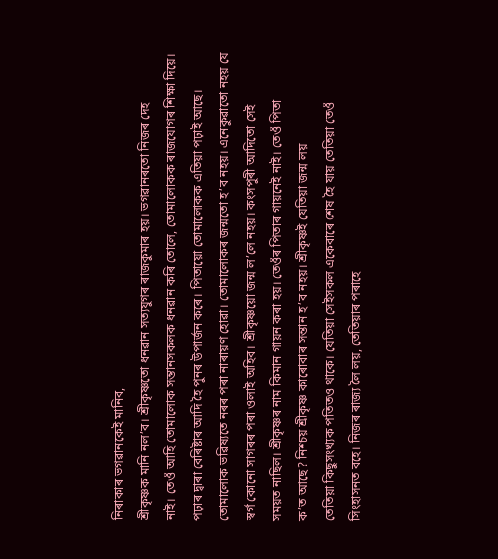নিৰাকাৰ ভগৱানকেই মানিব,
শ্ৰীকৃষ্ণক মানি নল’ব। শ্ৰীকৃষ্ণতো ধনৱান সত্যযুগৰ ৰাজকুমাৰ হয়। ভগৱানৰতো নিজৰ দেহ
নাই। তেওঁ আহি তোমালোক সন্তানসকলক ধনৱান কৰি তোলে, তোমালোকক ৰাজযোগৰ শিক্ষা দিয়ে।
পঢ়াৰ দ্বাৰা বেৰিষ্টাৰ আদি হৈ পুনৰ উপাৰ্জন কৰে। পিতায়ো তোমালোকক এতিয়া পঢ়াই আছে।
তোমালোক ভৱিষ্যতে নৰৰ পৰা নাৰায়ণ হোৱা। তোমালোকৰ জন্মতো হ’ব নহয়। এনেকুৱাতো নহয় যে
স্বৰ্গ কোনো সাগৰৰ পৰা ওলাই অহিব। শ্ৰীকৃষ্ণয়ো জন্ম ল’লে নহয়। কংসপুৰী আদিতো সেই
সময়ত নাছিল। শ্ৰীকৃষ্ণৰ নাম কিমান গায়ন কৰা হয়। তেওঁৰ পিতাৰ গায়নেই নাই। তেওঁ পিতা
ক’ত আছে? নিশ্চয় শ্ৰীকৃষ্ণ কাৰোবাৰ সন্তান হ’ব নহয়। শ্ৰীকৃষ্ণই যেতিয়া জন্ম লয়
তেতিয়া কিছুসংখ্যক পতিতও থাকে। যেতিয়া সেইসকল একেবাৰে শেষ হৈ যায় তেতিয়া তেওঁ
সিংহাসনত বহে। নিজৰ ৰাজ্য লৈ লয়, তেতিয়াৰ পৰাহে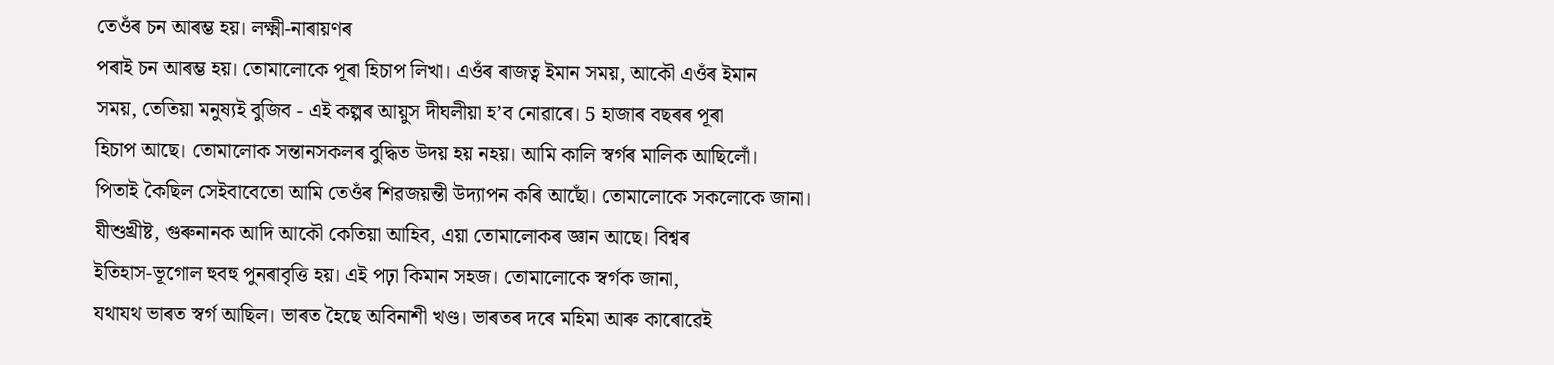তেওঁৰ চন আৰম্ভ হয়। লক্ষ্মী-নাৰায়ণৰ
পৰাই চন আৰম্ভ হয়। তোমালোকে পূৰা হিচাপ লিখা। এওঁৰ ৰাজত্ব ইমান সময়, আকৌ এওঁৰ ইমান
সময়, তেতিয়া মনুষ্যই বুজিব - এই কল্পৰ আয়ুস দীঘলীয়া হ’ব নোৱাৰে। 5 হাজাৰ বছৰৰ পূৰা
হিচাপ আছে। তোমালোক সন্তানসকলৰ বুদ্ধিত উদয় হয় নহয়। আমি কালি স্বৰ্গৰ মালিক আছিলোঁ।
পিতাই কৈছিল সেইবাবেতো আমি তেওঁৰ শিৱজয়ন্তী উদ্যাপন কৰি আছোঁ। তোমালোকে সকলোকে জানা।
যীশুখ্ৰীষ্ট, গুৰুনানক আদি আকৌ কেতিয়া আহিব, এয়া তোমালোকৰ জ্ঞান আছে। বিশ্বৰ
ইতিহাস-ভূগোল হুবহু পুনৰাবৃত্তি হয়। এই পঢ়া কিমান সহজ। তোমালোকে স্বৰ্গক জানা,
যথাযথ ভাৰত স্বৰ্গ আছিল। ভাৰত হৈছে অবিনাশী খণ্ড। ভাৰতৰ দৰে মহিমা আৰু কাৰোৱেই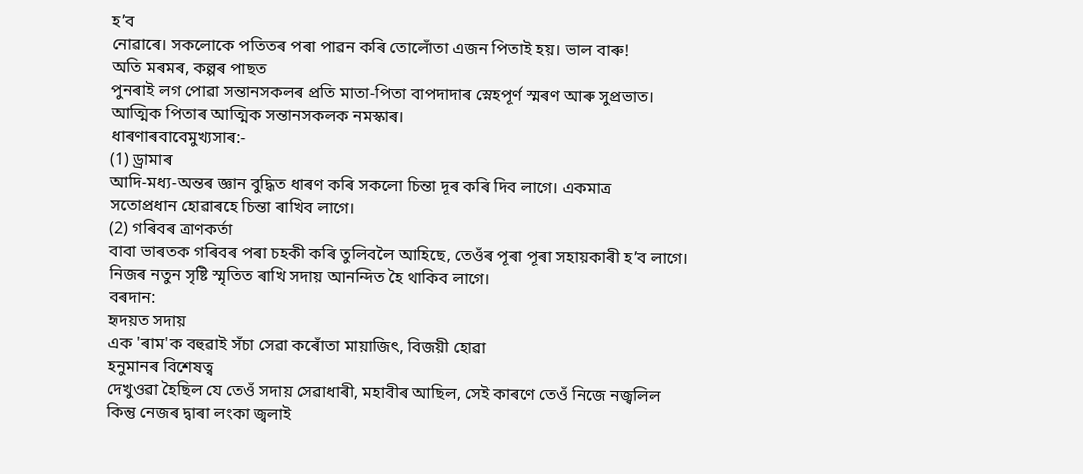হ’ব
নোৱাৰে। সকলোকে পতিতৰ পৰা পাৱন কৰি তোলোঁতা এজন পিতাই হয়। ভাল বাৰু!
অতি মৰমৰ, কল্পৰ পাছত
পুনৰাই লগ পোৱা সন্তানসকলৰ প্ৰতি মাতা-পিতা বাপদাদাৰ স্নেহপূৰ্ণ স্মৰণ আৰু সুপ্ৰভাত।
আত্মিক পিতাৰ আত্মিক সন্তানসকলক নমস্কাৰ।
ধাৰণাৰবাবেমুখ্যসাৰ:-
(1) ড্ৰামাৰ
আদি-মধ্য-অন্তৰ জ্ঞান বুদ্ধিত ধাৰণ কৰি সকলো চিন্তা দূৰ কৰি দিব লাগে। একমাত্ৰ
সতোপ্ৰধান হোৱাৰহে চিন্তা ৰাখিব লাগে।
(2) গৰিবৰ ত্ৰাণকৰ্তা
বাবা ভাৰতক গৰিবৰ পৰা চহকী কৰি তুলিবলৈ আহিছে, তেওঁৰ পূৰা পূৰা সহায়কাৰী হ’ব লাগে।
নিজৰ নতুন সৃষ্টি স্মৃতিত ৰাখি সদায় আনন্দিত হৈ থাকিব লাগে।
বৰদান:
হৃদয়ত সদায়
এক 'ৰাম'ক বহুৱাই সঁচা সেৱা কৰোঁতা মায়াজিৎ, বিজয়ী হোৱা
হনুমানৰ বিশেষত্ব
দেখুওৱা হৈছিল যে তেওঁ সদায় সেৱাধাৰী, মহাবীৰ আছিল, সেই কাৰণে তেওঁ নিজে নজ্বলিল
কিন্তু নেজৰ দ্বাৰা লংকা জ্বলাই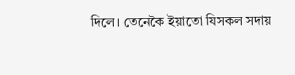দিলে। তেনেকৈ ইয়াতো যিসকল সদায়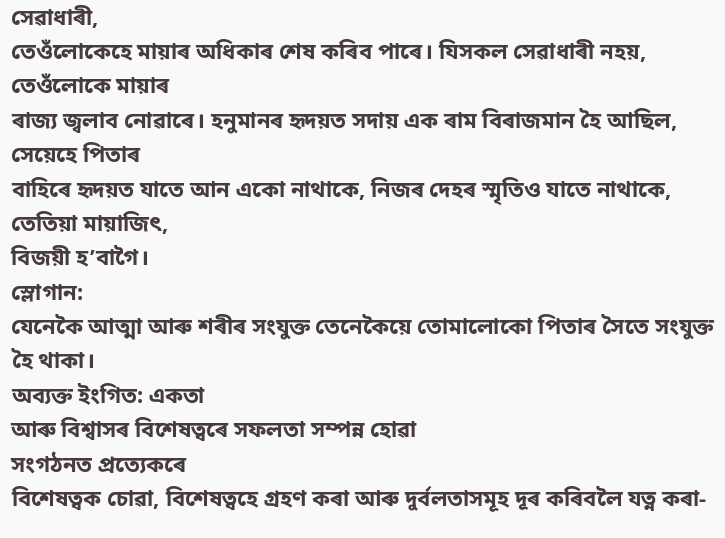সেৱাধাৰী,
তেওঁলোকেহে মায়াৰ অধিকাৰ শেষ কৰিব পাৰে। যিসকল সেৱাধাৰী নহয়, তেওঁলোকে মায়াৰ
ৰাজ্য জ্বলাব নোৱাৰে। হনুমানৰ হৃদয়ত সদায় এক ৰাম বিৰাজমান হৈ আছিল, সেয়েহে পিতাৰ
বাহিৰে হৃদয়ত যাতে আন একো নাথাকে, নিজৰ দেহৰ স্মৃতিও যাতে নাথাকে, তেতিয়া মায়াজিৎ,
বিজয়ী হ’বাগৈ।
স্লোগান:
যেনেকৈ আত্মা আৰু শৰীৰ সংযুক্ত তেনেকৈয়ে তোমালোকো পিতাৰ সৈতে সংযুক্ত হৈ থাকা।
অব্যক্ত ইংগিত: একতা
আৰু বিশ্বাসৰ বিশেষত্বৰে সফলতা সম্পন্ন হোৱা
সংগঠনত প্ৰত্যেকৰে
বিশেষত্বক চোৱা, বিশেষত্বহে গ্ৰহণ কৰা আৰু দুৰ্বলতাসমূহ দূৰ কৰিবলৈ যত্ন কৰা-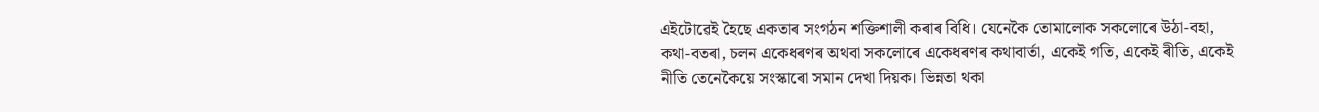এইটোৱেই হৈছে একতাৰ সংগঠন শক্তিশালী কৰাৰ বিধি। যেনেকৈ তোমালোক সকলোৰে উঠা-বহা,
কথা-বতৰা, চলন একেধৰণৰ অথবা সকলোৰে একেধৰণৰ কথাবাৰ্তা, একেই গতি, একেই ৰীতি, একেই
নীতি তেনেকৈয়ে সংস্কাৰো সমান দেখা দিয়ক। ভিন্নতা থকা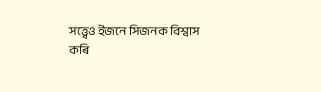সত্ত্বেও ইজনে সিজনক বিশ্বাস
কৰি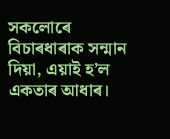সকলোৰে বিচাৰধাৰাক সন্মান দিয়া, এয়াই হ’ল একতাৰ আধাৰ।